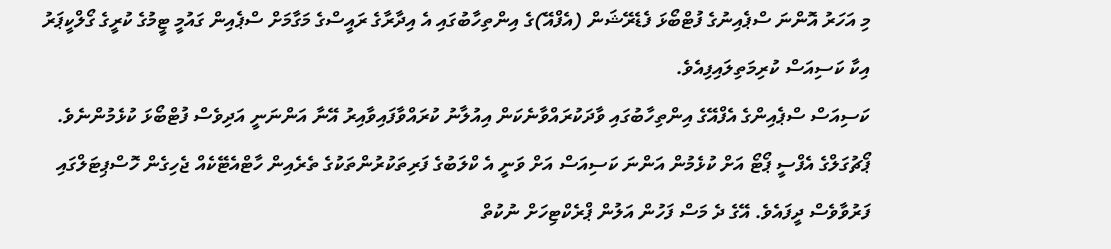މި އަހަރު އޮންނަ ސްޕެއިނުގެ ފުޓްބޯޅަ ފެޑެރޭޝަން (އެފްއޭ)ގެ އިންތިހާބުގައި އެ އިދާރާގެ ރައީސްގެ މަގާމަށް ސްޕެއިން ގައުމީ ޓީމުގެ ކުރީގެ ގޯލްކީޕަރު އިކާ ކަސިއަސް ކުރިމަތިލައިފިއެވެ.
ކަސިއަސް ސްޕެއިންގެ އެފްއޭގެ އިންތިހާބުގައި ވާދަކުރައްވާނެކަން އިއުލާނު ކުރައްވާފައިވާއިރު އޭނާ އަންނަނީ އަދިވެސް ފުޓްބޯޅަ ކުޅެމުންނެވެ. ޕޯޗުގަލްގެ އެފްސީ ޕޯޓޯ އަށް ކުޅެމުން އަންނަ ކަސިއަސް އަށް ވަނީ އެ ކްލަބުގެ ފަރިތަކުރުންތަކުގެ ތެރެއިން ހާޓްއެޓޭކެއް ޖެހިގެން ހޮސްޕިޓަލްގައި ފަރުވާވެސް ދީފައެވެ. އޭގެ ދެ މަސް ފަހުން އަލުން ޕްރެކްޓިހަށް ނުކުތް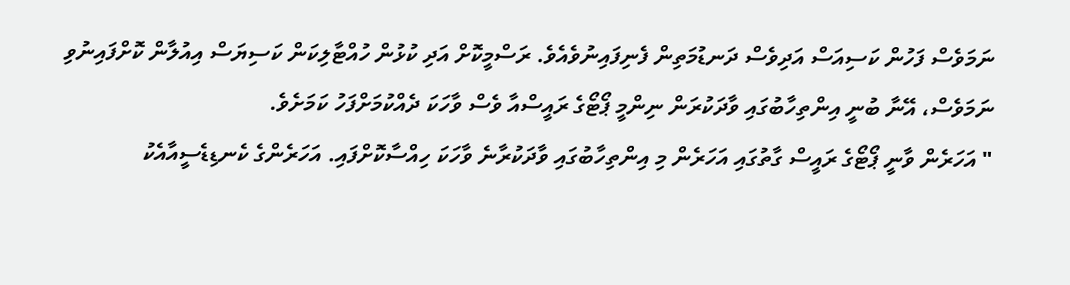ނަމަވެސް ފަހުން ކަސިއަސް އަދިވެސް ދަނޑުމަތިން ފެނިފައިނުވެއެވެ. ރަސްމީކޮށް އަދި ކުޅުން ހުއްޓާލިކަން ކަސިޔަސް އިއުލާން ކޮށްފައިނުވި ނަމަވެސް، އޭނާ ބުނީ އިންތިހާބުގައި ވާދަކުރަން ނިންމީ ޕޯޓޯގެ ރައީސްއާ ވެސް ވާހަކަ ދެއްކުމަށްފަހު ކަމަށެވެ.
" އަހަރެން ވާނީ ޕޯޓޯގެ ރައީސް ގާތުގައި އަހަރެން މި އިންތިހާބުގައި ވާދަކުރާނެ ވާހަކަ ހިއްސާކޮށްފައި. އަހަރެންގެ ކެނޑިޑެސީއާއެކު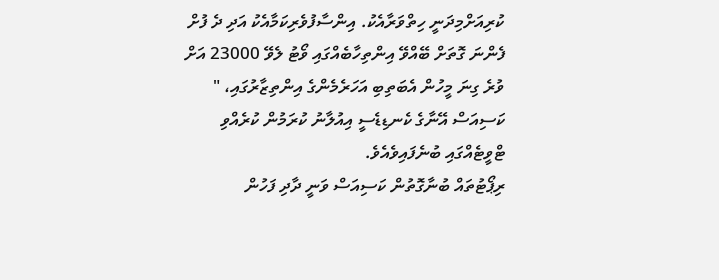ކުރިއަށްމިދަނީ ހިތްވަރާއެކު. އިންސާފުވެރިކަމާއެކު އަދި ދެ ފުށް ފެންނަ ގޮތަށް ބޭއްވޭ އިންތިހާބެއްގައި ވޯޓު ލެވޭ 23000 އަށް ވުރެ ގިނަ މީހުން އެބަތިބި އަހަރެމެންގެ އިންތިޒާރުގައި، " ކަސިއަސް އޭނާގެ ކެނޑިޑެސީ އިއުލާނު ކުރަމުން ކުރެއްވި ޓްވީޓެއްގައި ބުނެފައިވެއެވެ.
ރިޕޯޓުތައް ބުނާގޮތުން ކަސިއަސް ވަނީ ދާދި ފަހުން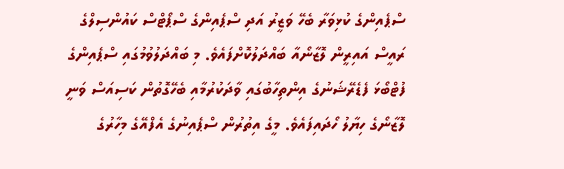ސްޕެއިންގެ ކުޅިވަރާ ބެހޭ ވަޒީރު އަދި ސްޕެއިންގެ ސްޕޯޓްސް ކައުންސިލްގެ ރައީސް އައިރީން ލޮޒާނޯއާ ބައްދަލުކޮށްފައެވެ. މި ބައްދަލުވުމުގައި ސްޕެއިންގެ ފުޓްބޯޅަ ފެޑެރޭޝަނުގެ އިންތިހާބުގައި ވާދަކުރުމާއި ބެހޭގޮތުން ކަސިއަސް ވަނީ ލޮޒާނޯގެ ހިޔާލު ހޯދައިފައެވެ. މީގެ އިތުރުން ސްޕެއިނުގެ އެފްއޭގެ މިހާރުގެ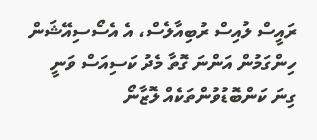ރައީސް ލުއިސް ރުބިއާލެސް، އެ އެސޯސިއޭޝަން ހިންގަމުން އަންނަ ގޮތާ މެދު ކަސިއަސް ވަނީ ގިނަ ކަންބޮޑުވުންތަކެއް ލޮޒާނޯ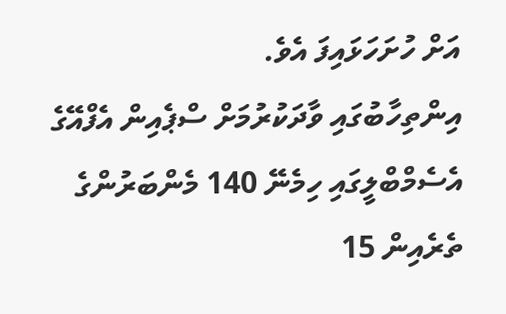އަށް ހުށަހަޅައިފަ އެވެ.
އިންތިހާބުގައި ވާދަކުރުމަށް ސްޕެއިން އެފްއޭގެ އެސެމްބްލީގައި ހިމެނޭ 140 މެންބަރުންގެ ތެރެއިން 15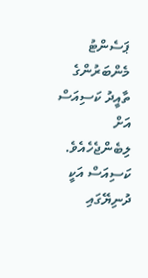ޕަސެންޓު މެންބަރުންގެ ތާއީދު ކަސިއަސް އަށް ލިބެންޖެހެއެވެ.
ކަސިއަސް އަކީ ދުނިޔޭގައި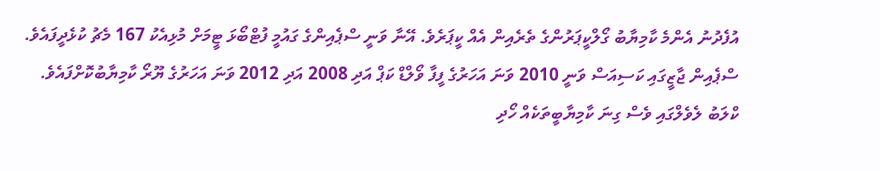އުފެދުނު އެންމެ ކާމިޔާބު ގޯލްކީޕަރުންގެ ތެރެއިން އެއް ކީޕަރެވެ. އޭނާ ވަނީ ސްޕެއިންގެ ގައުމީ ފުޓްބޯޅަ ޓީމަށް މުޅިއެކު 167 މެޗު ކުޅެދީފައެވެ. ސްޕެއިން ޖާޒީގައި ކަސިއަސް ވަނީ 2010 ވަނަ އަހަރުގެ ފީފާ ވޯލްޑް ކަޕް އަދި 2008 އަދި 2012 ވަނަ އަހަރުގެ ޔޫރޯ ކާމިޔާބުކޮށްފައެވެ. ކްލަބު ލެވެލްގައި ވެސް ގިނަ ކާމިޔާބީތަކެއް ހޯދި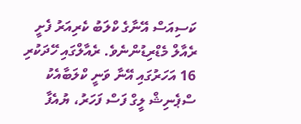ކަސިއަސް އޭނާގެ ކްލަބު ކެރިއަރު ފެށީ ރެއާލް މެޑްރިޑުންނެވެ. ރެއާލްގައި ހޭދަކުރި 16 އަހަރުގައި އޭނާ ވަނީ ކްލަބާއެކު ސްޕެނިޝް ލީގް ފަސް ފަހަރު، ޔުއެފާ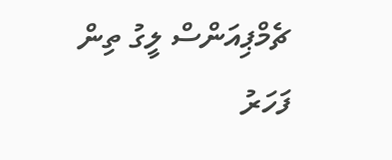ޗެމްޕިއަންސް ލީގު ތިން ފަހަރު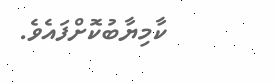ކާމިޔާބުކޮށްފައެވެ.